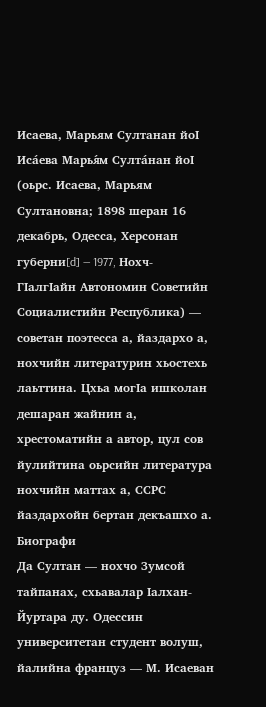Исаева, Марьям Султанан йоІ
Иса́ева Марья́м Султа́нан йоӀ (оьрс. Исаева, Марьям Султановна; 1898 шеран 16 декабрь, Одесса, Херсонан губерни[d] — 1977, Нохч-ГӀалгӀайн Автономин Советийн Социалистийн Республика) — советан поэтесса а, йаздархо а, нохчийн литературин хьостехь лаьттина. Цхьа могӀа ишколан дешаран жайнин а, хрестоматийн а автор, цул сов йулийтина оьрсийн литература нохчийн маттах а, ССРС йаздархойн бертан декъашхо а.
Биографи
Да Султан — нохчо Зумсой тайпанах, схьавалар Ӏалхан-Йуртара ду. Одессин университетан студент волуш, йалийна француз — М. Исаеван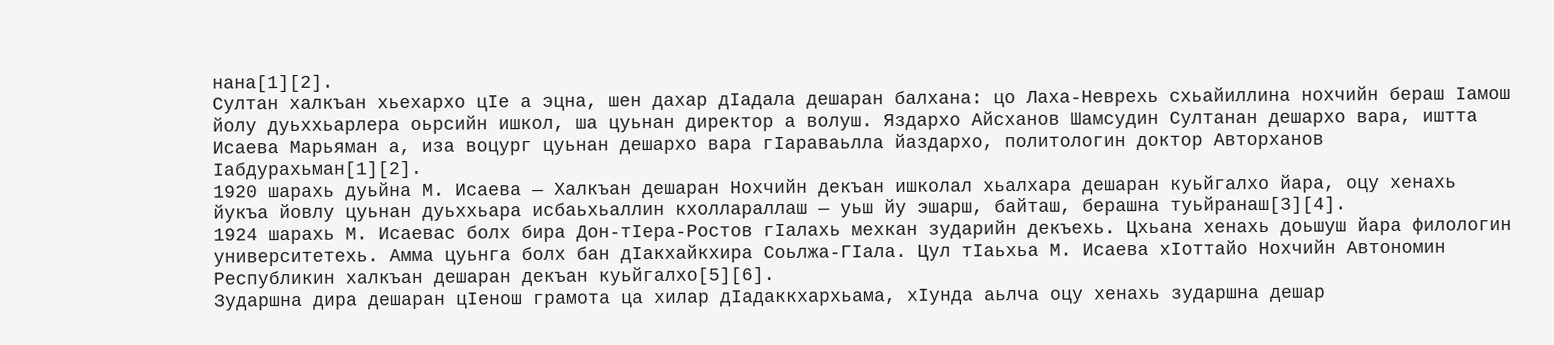нана[1][2].
Султан халкъан хьехархо цӀе а эцна, шен дахар дӀадала дешаран балхана: цо Лаха-Неврехь схьайиллина нохчийн бераш Ӏамош йолу дуьххьарлера оьрсийн ишкол, ша цуьнан директор а волуш. Яздархо Айсханов Шамсудин Султанан дешархо вара, иштта Исаева Марьяман а, иза воцург цуьнан дешархо вара гӀараваьлла йаздархо, политологин доктор Авторханов Ӏабдурахьман[1][2].
1920 шарахь дуьйна М. Исаева — Халкъан дешаран Нохчийн декъан ишколал хьалхара дешаран куьйгалхо йара, оцу хенахь йукъа йовлу цуьнан дуьххьара исбаьхьаллин кхоллараллаш — уьш йу эшарш, байташ, берашна туьйранаш[3][4].
1924 шарахь М. Исаевас болх бира Дон-тӀера-Ростов гӀалахь мехкан зударийн декъехь. Цхьана хенахь доьшуш йара филологин университетехь. Амма цуьнга болх бан дӀакхайкхира Соьлжа-ГӀала. Цул тӀаьхьа М. Исаева хӀоттайо Нохчийн Автономин Республикин халкъан дешаран декъан куьйгалхо[5][6].
Зударшна дира дешаран цӀенош грамота ца хилар дӀадаккхархьама, хӀунда аьлча оцу хенахь зударшна дешар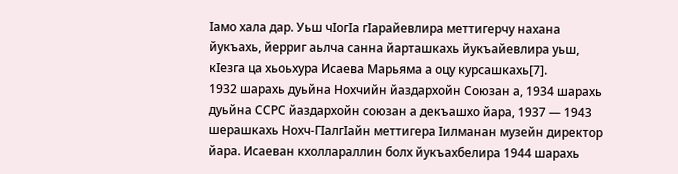Ӏамо хала дар. Уьш чӀогӀа гӀарайевлира меттигерчу нахана йукъахь, йерриг аьлча санна йарташкахь йукъайевлира уьш, кӀезга ца хьоьхура Исаева Марьяма а оцу курсашкахь[7].
1932 шарахь дуьйна Нохчийн йаздархойн Союзан а, 1934 шарахь дуьйна ССРС йаздархойн союзан а декъашхо йара, 1937 — 1943 шерашкахь Нохч-ГӀалгӀайн меттигера Ӏилманан музейн директор йара. Исаеван кхоллараллин болх йукъахбелира 1944 шарахь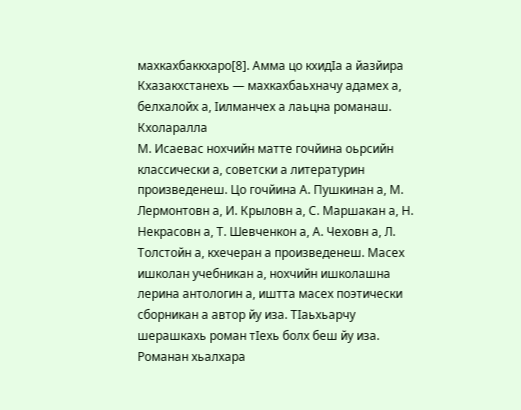махкахбаккхаро[8]. Амма цо кхидӀа а йазйира Кхазакхстанехь — махкахбаьхначу адамех а, белхалойх а, Ӏилманчех а лаьцна романаш.
Кхоларалла
М. Исаевас нохчийн матте гочйина оьрсийн классически а, советски а литературин произведенеш. Цо гочйина А. Пушкинан а, М. Лермонтовн а, И. Крыловн а, С. Маршакан а, Н. Некрасовн а, Т. Шевченкон а, А. Чеховн а, Л. Толстойн а, кхечеран а произведенеш. Масех ишколан учебникан а, нохчийн ишколашна лерина антологин а, иштта масех поэтически сборникан а автор йу иза. ТӀаьхьарчу шерашкахь роман тӀехь болх беш йу иза. Романан хьалхара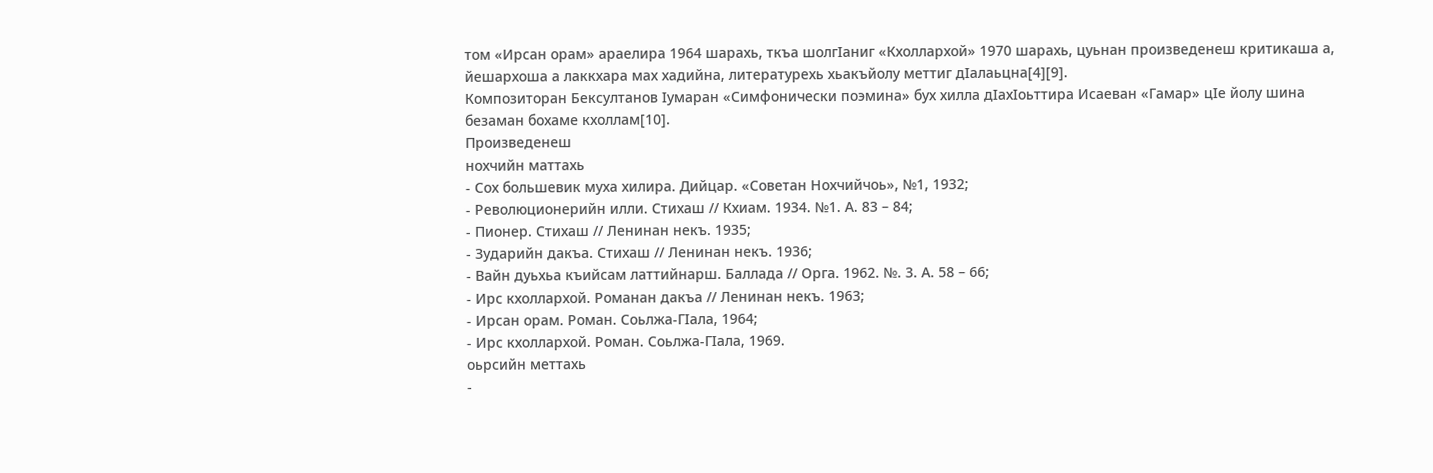том «Ирсан орам» араелира 1964 шарахь, ткъа шолгӀаниг «Кхоллархой» 1970 шарахь, цуьнан произведенеш критикаша а, йешархоша а лаккхара мах хадийна, литературехь хьакъйолу меттиг дӀалаьцна[4][9].
Композиторан Бексултанов Ӏумаран «Симфонически поэмина» бух хилла дӀахӀоьттира Исаеван «Гамар» цӀе йолу шина безаман бохаме кхоллам[10].
Произведенеш
нохчийн маттахь
- Сох большевик муха хилира. Дийцар. «Советан Нохчийчоь», №1, 1932;
- Революционерийн илли. Стихаш // Кхиам. 1934. №1. А. 83 – 84;
- Пионер. Стихаш // Ленинан некъ. 1935;
- Зударийн дакъа. Стихаш // Ленинан некъ. 1936;
- Вайн дуьхьа къийсам латтийнарш. Баллада // Орга. 1962. №. 3. А. 58 – 66;
- Ирс кхоллархой. Романан дакъа // Ленинан некъ. 1963;
- Ирсан орам. Роман. Соьлжа-ГӀала, 1964;
- Ирс кхоллархой. Роман. Соьлжа-ГӀала, 1969.
оьрсийн меттахь
-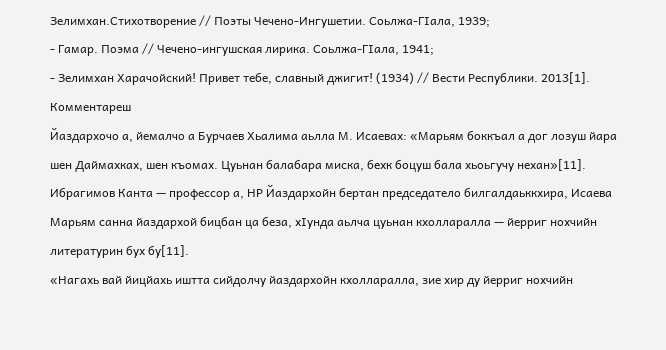Зелимхан.Стихотворение // Поэты Чечено-Ингушетии. Соьлжа-ГӀала, 1939;
- Гамар. Поэма // Чечено-ингушская лирика. Соьлжа-ГӀала, 1941;
- Зелимхан Харачойский! Привет тебе, славный джигит! (1934) // Вести Республики. 2013[1].
Комментареш
Йаздархочо а, йемалчо а Бурчаев Хьалима аьлла М. Исаевах: «Марьям боккъал а дог лозуш йара шен Даймахках, шен къомах. Цуьнан балабара миска, бехк боцуш бала хьоьгучу нехан»[11].
Ибрагимов Канта — профессор а, НР Йаздархойн бертан председатело билгалдаьккхира, Исаева Марьям санна йаздархой бицбан ца беза, хӀунда аьлча цуьнан кхолларалла — йерриг нохчийн литературин бух бу[11].
«Нагахь вай йицйахь иштта сийдолчу йаздархойн кхолларалла, зие хир ду йерриг нохчийн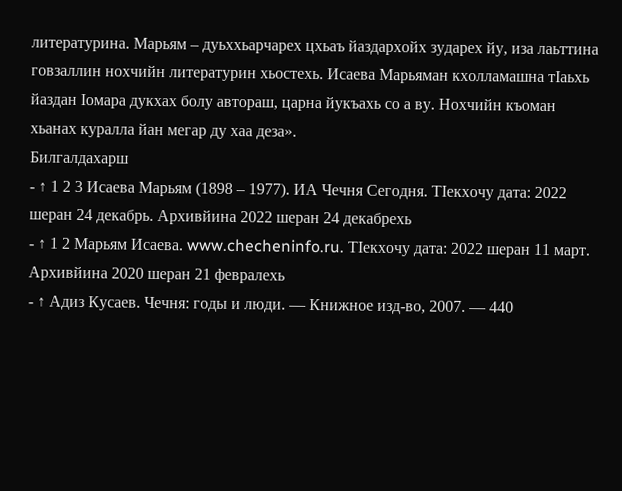литературина. Марьям – дуьххьарчарех цхьаъ йаздархойх зударех йу, иза лаьттина говзаллин нохчийн литературин хьостехь. Исаева Марьяман кхолламашна тӀаьхь йаздан Ӏомара дукхах болу автораш, царна йукъахь со а ву. Нохчийн къоман хьанах куралла йан мегар ду хаа деза».
Билгалдахарш
- ↑ 1 2 3 Исаева Марьям (1898 – 1977). ИА Чечня Сегодня. ТӀекхочу дата: 2022 шеран 24 декабрь. Архивйина 2022 шеран 24 декабрехь
- ↑ 1 2 Марьям Исаева. www.checheninfo.ru. ТӀекхочу дата: 2022 шеран 11 март. Архивйина 2020 шеран 21 февралехь
- ↑ Адиз Кусаев. Чечня: годы и люди. — Книжное изд-во, 2007. — 440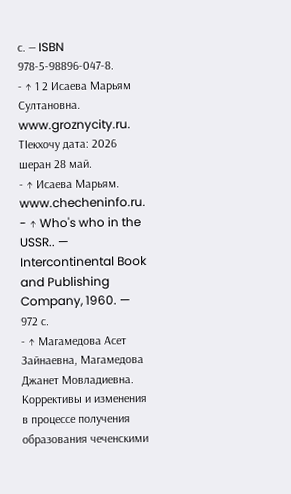с. — ISBN 978-5-98896-047-8.
- ↑ 1 2 Исаева Марьям Султановна. www.groznycity.ru. ТӀекхочу дата: 2026 шеран 28 май.
- ↑ Исаева Марьям. www.checheninfo.ru.
- ↑ Who's who in the USSR.. — Intercontinental Book and Publishing Company, 1960. — 972 с.
- ↑ Магамедова Асет Зайнаевна, Магамедова Джанет Мовладиевна. Коррективы и изменения в процессе получения образования чеченскими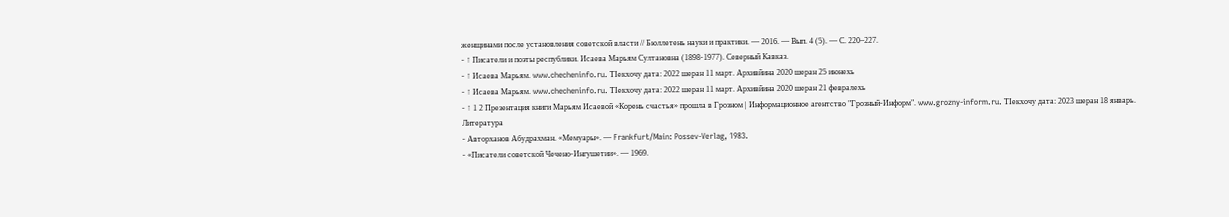женщинами после установления советской власти // Бюллетень науки и практики. — 2016. — Вып. 4 (5). — С. 220–227.
- ↑ Писатели и поэты республики. Исаева Марьям Султановна (1898-1977). Северный Кавказ.
- ↑ Исаева Марьям. www.checheninfo.ru. ТӀекхочу дата: 2022 шеран 11 март. Архивйина 2020 шеран 25 июнехь
- ↑ Исаева Марьям. www.checheninfo.ru. ТӀекхочу дата: 2022 шеран 11 март. Архивйина 2020 шеран 21 февралехь
- ↑ 1 2 Презентация книги Марьям Исаевой «Корень счастья» прошла в Грозном | Информационное агентство "Грозный-Информ". www.grozny-inform.ru. ТӀекхочу дата: 2023 шеран 18 январь.
Литература
- Авторханов Абудрахман. «Мемуары». — Frankfurt/Main: Possev-Verlag, 1983.
- «Писатели советской Чечено-Ингушетии». — 1969.